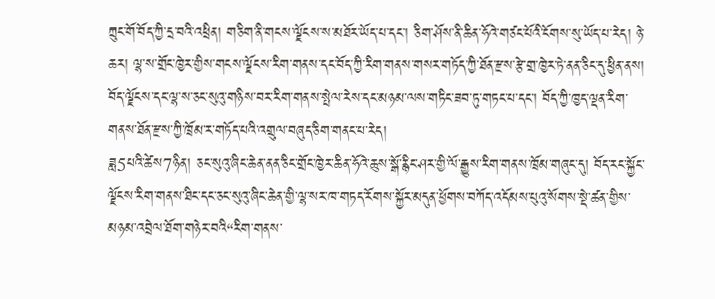ཀྲུང་གོ་བོད་ཀྱི་དྲ་བའི་འཕྲིན། གཅིག་ནི་གངས་ལྗོངས་ས་མཐོར་ཡོད་པ་དང་། ཅིག་ཤོས་ནི་ཆིན་ཧོའེ་གཙང་པོའི་ངོགས་སུ་ཡོད་པ་རེད། ཉེ་ཆར། ལྷ་ས་གྲོང་ཁྱེར་གྱིས་གངས་ལྗོངས་རིག་གནས་དང་བོད་ཀྱི་རིག་གནས་གསར་གཏོད་ཀྱི་ཐོན་རྫས་རྩེ་གྲ་ཁྱེར་ཏེ་ནན་ཅིང་དུ་ཕྱིན་ནས། བོད་ལྗོངས་དང་ལྷ་ས་ཅང་སུའུ་གཉིས་བར་རིག་གནས་སྤེལ་རེས་དང་མཉམ་ལས་གཏིང་ཟབ་ཏུ་གཏང་པ་དང་། བོད་ཀྱི་ཁྱད་ལྡན་རིག་གནས་ཐོན་རྫས་ཀྱི་ཁྲོམ་ར་གཏོད་པའི་འགྲུལ་བཞུད་ཅིག་གནང་པ་རེད།
ཟླ5པའི་ཚེས7ཉིན། ཅང་སུའུ་ཞིང་ཆེན་ནན་ཅིང་གྲོང་ཁྱེར་ཆིན་ཧོའེ་ཆུས་སྒོ་རྙིང་ཤར་གྱི་ལོ་རྒྱུས་རིག་གནས་ཁྲོམ་གཞུང་དུ། བོད་རང་སྐྱོང་ལྗོངས་རིག་གནས་ཐིང་དང་ཅང་སུའུ་ཞིང་ཆེན་གྱི་ལྷ་སར་ཁ་གཏད་རོགས་སྐྱོར་མདུན་ཕྱོགས་བཀོད་འདོམས་པུའུ་སོགས་སྡེ་ཚན་གྱིས་མཉམ་འབྲེལ་ཐོག་གཉེར་བའི“རིག་གནས་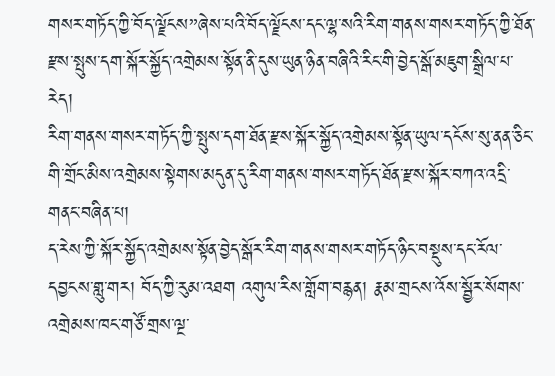གསར་གཏོད་ཀྱི་བོད་ལྗོངས”ཞེས་པའི་བོད་ལྗོངས་དང་ལྷ་སའི་རིག་གནས་གསར་གཏོད་ཀྱི་ཐོན་རྫས་སྤུས་དག་སྐོར་སྐྱོད་འགྲེམས་སྟོན་ནི་དུས་ཡུན་ཉིན་བཞིའི་རིང་གི་བྱེད་སྒོ་མཇུག་སྒྲིལ་པ་རེད།
རིག་གནས་གསར་གཏོད་ཀྱི་སྤུས་དག་ཐོན་རྫས་སྐོར་སྐྱོད་འགྲེམས་སྟོན་ཡུལ་དངོས་སུ་ནན་ཅིང་གི་གྲོང་མིས་འགྲེམས་སྟེགས་མདུན་དུ་རིག་གནས་གསར་གཏོད་ཐོན་རྫས་སྐོར་བཀའ་འདྲི་གནང་བཞིན་པ།
ད་རེས་ཀྱི་སྐོར་སྐྱོད་འགྲེམས་སྟོན་བྱེད་སྒོར་རིག་གནས་གསར་གཏོད་ཉིང་བསྡུས་དང་རོལ་དབྱངས་གླུ་གར། བོད་ཀྱི་རུམ་འཐག འགུལ་རིས་གློག་བརྙན། རྣམ་གྲངས་འོས་སྦྱོར་སོགས་འགྲེམས་ཁང་གཙོ་གྲས་ལྔ་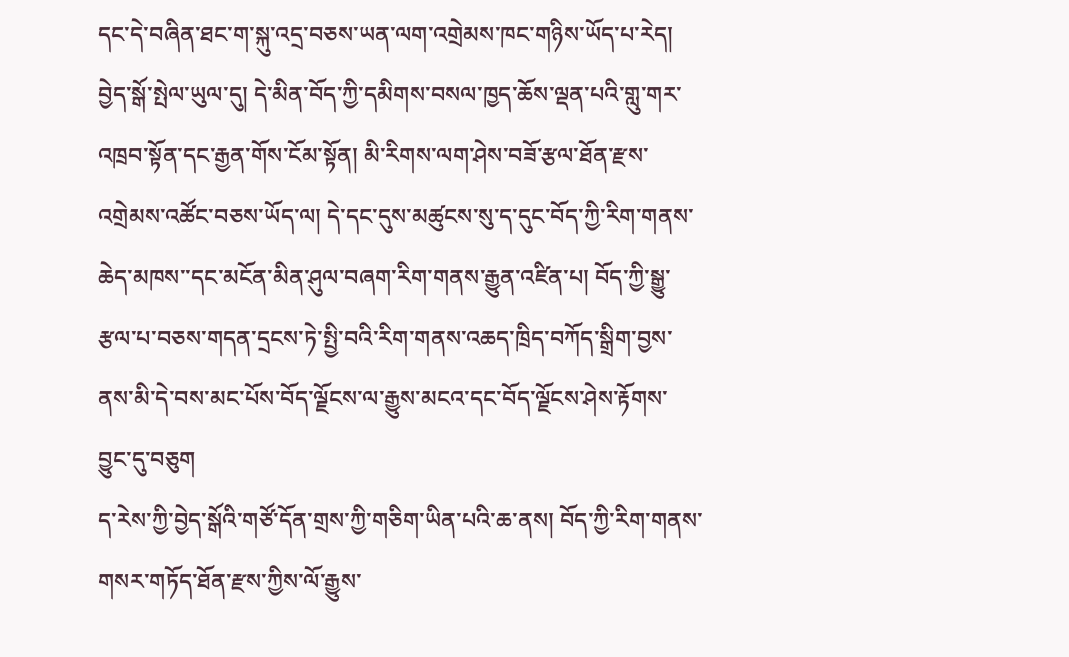དང་དེ་བཞིན་ཐང་ག་སྐུ་འདྲ་བཅས་ཡན་ལག་འགྲེམས་ཁང་གཉིས་ཡོད་པ་རེད། བྱེད་སྒོ་སྤེལ་ཡུལ་དུ། དེ་མིན་བོད་ཀྱི་དམིགས་བསལ་ཁྱད་ཆོས་ལྡན་པའི་གླུ་གར་འཁྲབ་སྟོན་དང་རྒྱན་གོས་ངོམ་སྟོན། མི་རིགས་ལག་ཤེས་བཟོ་རྩལ་ཐོན་རྫས་འགྲེམས་འཚོང་བཅས་ཡོད་ལ། དེ་དང་དུས་མཚུངས་སུ་ད་དུང་བོད་ཀྱི་རིག་གནས་ཆེད་མཁས་་དང་མངོན་མིན་ཤུལ་བཞག་རིག་གནས་རྒྱུན་འཛིན་པ། བོད་ཀྱི་སྒྱུ་རྩལ་པ་བཅས་གདན་དྲངས་ཏེ་སྤྱི་བའི་རིག་གནས་འཆད་ཁྲིད་བཀོད་སྒྲིག་བྱས་ནས་མི་དེ་བས་མང་པོས་བོད་ལྗོངས་ལ་རྒྱུས་མངའ་དང་བོད་ལྗོངས་ཤེས་རྟོགས་བྱུང་དུ་བཅུག
ད་རེས་ཀྱི་བྱེད་སྒོའི་གཙོ་དོན་གྲས་ཀྱི་གཅིག་ཡིན་པའི་ཆ་ནས། བོད་ཀྱི་རིག་གནས་གསར་གཏོད་ཐོན་རྫས་ཀྱིས་ལོ་རྒྱུས་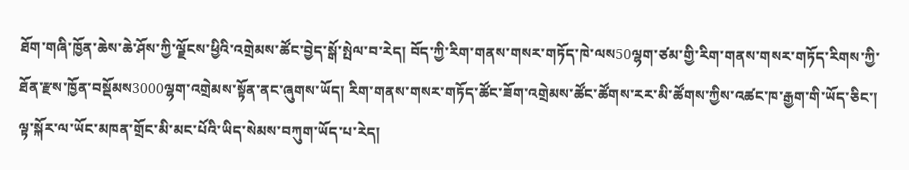ཐོག་གཞི་ཁྱོན་ཆེས་ཆེ་ཤོས་ཀྱི་ལྗོངས་ཕྱིའི་འགྲེམས་ཚོང་བྱེད་སྒོ་སྤེལ་བ་རེད། བོད་ཀྱི་རིག་གནས་གསར་གཏོད་ཁེ་ལས50ལྷག་ཙམ་གྱི་རིག་གནས་གསར་གཏོད་རིགས་ཀྱི་ཐོན་རྫས་ཁྱོན་བསྡོམས3000ལྷག་འགྲེམས་སྟོན་ནང་ཞུགས་ཡོད། རིག་གནས་གསར་གཏོད་ཚོང་ཟོག་འགྲེམས་ཚོང་ཚོགས་རར་མི་ཚོགས་ཀྱིས་འཚང་ཁ་རྒྱག་གི་ཡོད་ཅིང་། ལྟ་སྐོར་ལ་ཡོང་མཁན་གྲོང་མི་མང་པོའི་ཡིད་སེམས་བཀུག་ཡོད་པ་རེད།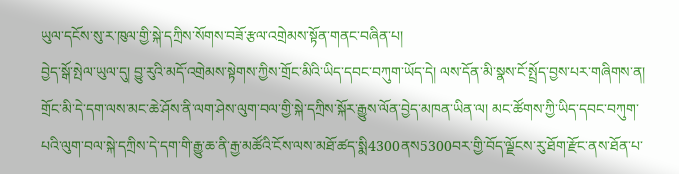ཡུལ་དངོས་སུ་ར་ཁུལ་གྱི་སྐེ་དཀྲིས་སོགས་བཟོ་རྩལ་འགྲེམས་སྟོན་གནང་བཞིན་པ།
བྱེད་སྒོ་སྤེལ་ཡུལ་དུ། བྱུ་རུའི་མདོ་འགྲེམས་སྟེགས་ཀྱིས་གྲོང་མིའི་ཡིད་དབང་བཀུག་ཡོད་དེ། ལས་དོན་མི་སྣས་ངོ་སྤྲོད་བྱས་པར་གཞིགས་ན། གྲོང་མི་དེ་དག་ལས་མང་ཆེ་ཤོས་ནི་ལག་ཤེས་ལུག་བལ་གྱི་སྐེ་དཀྲིས་སྐོར་རྒྱུས་ལོན་བྱེད་མཁན་ཡིན་ལ། མང་ཚོགས་ཀྱི་ཡིད་དབང་བཀུག་པའི་ལུག་བལ་སྐེ་དཀྲིས་དེ་དག་གི་རྒྱུ་ཆ་ནི་རྒྱ་མཚོའི་ངོས་ལས་མཐོ་ཚད་སྨི4300ནས5300བར་གྱི་བོད་ལྗོངས་རུ་ཐོག་རྫོང་ནས་ཐོན་པ་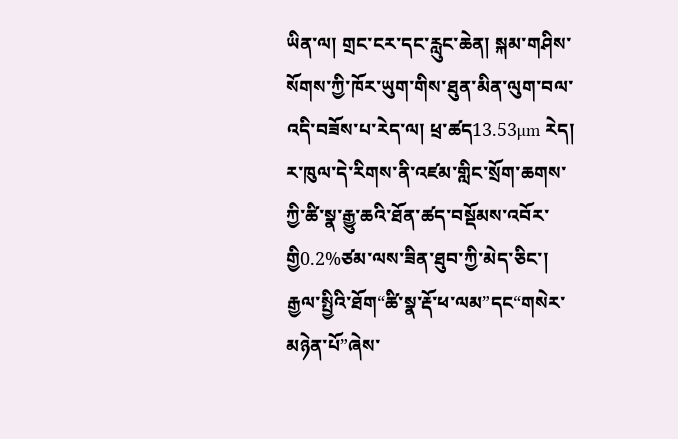ཡིན་ལ། གྲང་ངར་དང་རླུང་ཆེན། སྐམ་གཤིས་སོགས་ཀྱི་ཁོར་ཡུག་གིས་ཐུན་མིན་ལུག་བལ་འདི་བཟོས་པ་རེད་ལ། ཕྲ་ཚད13.53μm རེད། ར་ཁུལ་དེ་རིགས་ནི་འཛམ་གླིང་སྲོག་ཆགས་ཀྱི་ཚི་སྣ་རྒྱུ་ཆའི་ཐོན་ཚད་བསྡོམས་འབོར་གྱི0.2%ཙམ་ལས་ཟིན་ཐུབ་ཀྱི་མེད་ཅིང་། རྒྱལ་སྤྱིའི་ཐོག“ཚི་སྣ་རྡོ་ཕ་ལམ”དང“གསེར་མཉེན་པོ”ཞེས་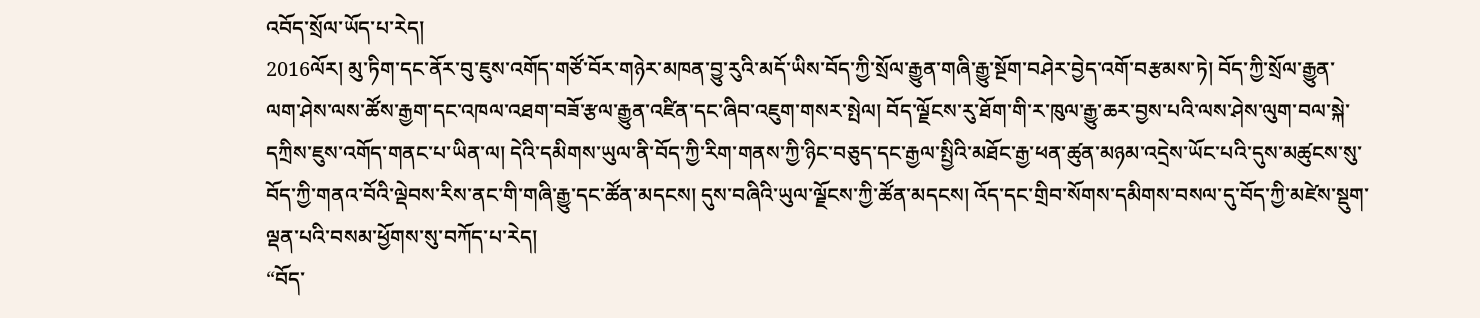འབོད་སྲོལ་ཡོད་པ་རེད།
2016ལོར། མུ་ཏིག་དང་ནོར་བུ་ཇུས་འགོད་གཙོ་བོར་གཉེར་མཁན་བྱུ་རུའི་མདོ་ཡིས་བོད་ཀྱི་སྲོལ་རྒྱུན་གཞི་རྒྱུ་སྔོག་བཤེར་བྱེད་འགོ་བརྩམས་ཏེ། བོད་ཀྱི་སྲོལ་རྒྱུན་ལག་ཤེས་ལས་ཚོས་རྒྱག་དང་འཁལ་འཐག་བཟོ་རྩལ་རྒྱུན་འཛིན་དང་ཞིབ་འཇུག་གསར་སྤེལ། བོད་ལྗོངས་རུ་ཐོག་གི་ར་ཁུལ་རྒྱུ་ཆར་བྱས་པའི་ལས་ཤེས་ལུག་བལ་སྐེ་དཀྲིས་ཇུས་འགོད་གནང་པ་ཡིན་ལ། དེའི་དམིགས་ཡུལ་ནི་བོད་ཀྱི་རིག་གནས་ཀྱི་ཉིང་བཅུད་དང་རྒྱལ་སྤྱིའི་མཐོང་རྒྱ་ཕན་ཚུན་མཉམ་འདྲེས་ཡོང་པའི་དུས་མཚུངས་སུ་བོད་ཀྱི་གནའ་བོའི་ལྡེབས་རིས་ནང་གི་གཞི་རྒྱུ་དང་ཚོན་མདངས། དུས་བཞིའི་ཡུལ་ལྗོངས་ཀྱི་ཚོན་མདངས། འོད་དང་གྲིབ་སོགས་དམིགས་བསལ་དུ་བོད་ཀྱི་མཛེས་སྡུག་ལྡན་པའི་བསམ་ཕྱོགས་སུ་བཀོད་པ་རེད།
“བོད་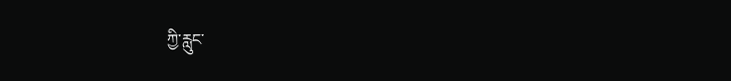ཀྱི་རླུང་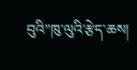བུའི”ཁུ་ལུའི་རྩེད་ཆས།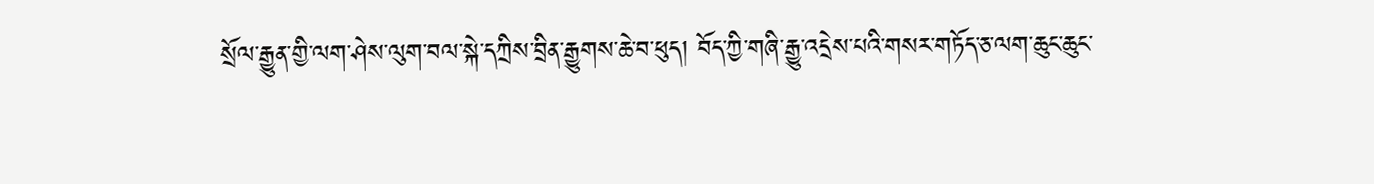སྲོལ་རྒྱུན་གྱི་ལག་ཤེས་ལུག་བལ་སྐེ་དཀྲིས་བྲིན་རྒྱུགས་ཆེ་བ་ཕུད། བོད་ཀྱི་གཞི་རྒྱུ་འདྲེས་པའི་གསར་གཏོད་ཅ་ལག་ཆུང་ཆུང་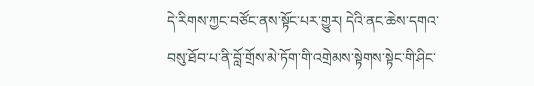དེ་རིགས་ཀྱང་བཙོང་ནས་སྟོང་པར་གྱུར། དེའི་ནང་ཆེས་དགའ་བསུ་ཐོབ་པ་ནི་བློ་གྲོས་མེ་ཏོག་གི་འགྲེམས་སྟེགས་སྟེང་གི་ཤིང་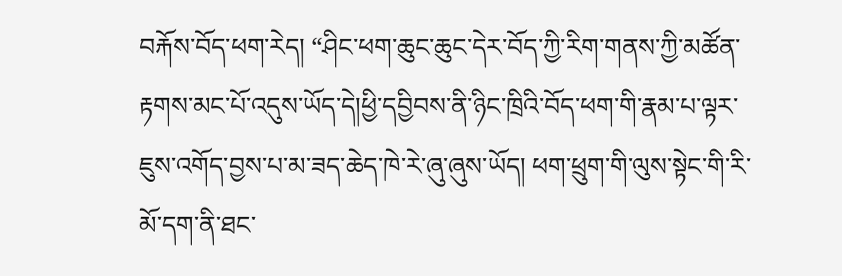བརྐོས་བོད་ཕག་རེད། “ཤིང་ཕག་ཆུང་ཆུང་དེར་བོད་ཀྱི་རིག་གནས་ཀྱི་མཚོན་རྟགས་མང་པོ་འདུས་ཡོད་དེ།ཕྱི་དབྱིབས་ནི་ཉིང་ཁྲིའི་བོད་ཕག་གི་རྣམ་པ་ལྟར་ཇུས་འགོད་བྱས་པ་མ་ཟད་ཆེད་ཁེ་རེ་ཞུ་ཞུས་ཡོད། ཕག་ཕྲུག་གི་ལུས་སྟེང་གི་རི་མོ་དག་ནི་ཐང་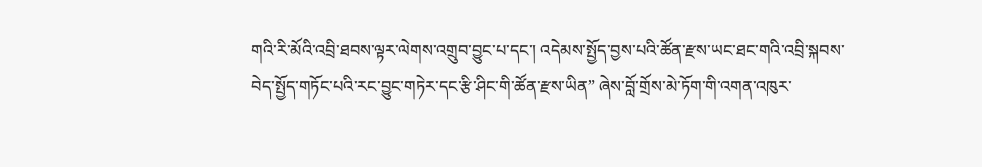གའི་རི་མོའི་འབྲི་ཐབས་ལྟར་ལེགས་འགྲུབ་བྱུང་པ་དང་། འདེམས་སྤྱོད་བྱས་པའི་ཚོན་རྫས་ཡང་ཐང་གའི་འབྲི་སྐབས་བེད་སྤྱོད་གཏོང་པའི་རང་བྱུང་གཏེར་དང་རྩི་ཤིང་གི་ཚོན་རྫས་ཡིན” ཞེས་བློ་གྲོས་མེ་ཏོག་གི་འགན་འཁུར་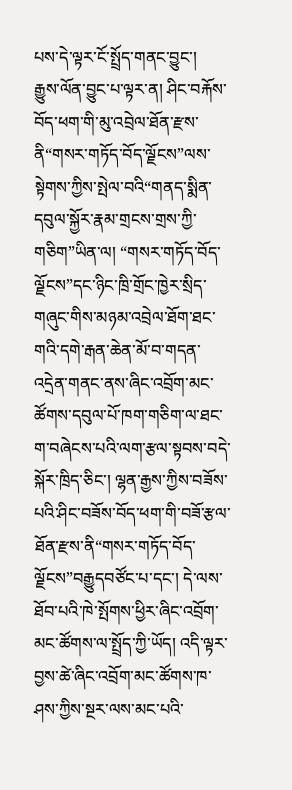པས་དེ་ལྟར་ངོ་སྤྲོད་གནང་བྱུང་།
རྒྱུས་ལོན་བྱུང་པ་ལྟར་ན། ཤིང་བརྐོས་བོད་ཕག་གི་མུ་འབྲེལ་ཐོན་རྫས་ནི“གསར་གཏོད་བོད་ལྗོངས”ལས་སྟེགས་ཀྱིས་སྤེལ་བའི“གནད་སྨིན་དབུལ་སྐྱོར་རྣམ་གྲངས་གྲས་ཀྱི་གཅིག”ཡིན་ལ། “གསར་གཏོད་བོད་ལྗོངས”དང་ཉིང་ཁྲི་གྲོང་ཁྱེར་སྲིད་གཞུང་གིས་མཉམ་འབྲེལ་ཐོག་ཐང་གའི་དགེ་རྒན་ཆེན་མོ་བ་གདན་འདྲེན་གནང་ནས་ཞིང་འབྲོག་མང་ཚོགས་དབུལ་པོ་ཁག་གཅིག་ལ་ཐང་ག་བཞེངས་པའི་ལག་རྩལ་སྟབས་བདེ་སྐོར་ཁྲིད་ཅིང་། ལྷན་རྒྱས་ཀྱིས་བཟོས་པའི་ཤིང་བཟོས་བོད་ཕག་གི་བཟོ་རྩལ་ཐོན་རྫས་ནི“གསར་གཏོད་བོད་ལྗོངས”བརྒྱུདབཙོང་པ་དང་། དེ་ལས་ཐོབ་པའི་ཁེ་སྤོགས་ཕྱིར་ཞིང་འབྲོག་མང་ཚོགས་ལ་སྤྲོད་ཀྱི་ཡོད། འདི་ལྟར་བྱས་ཚེ་ཞིང་འབྲོག་མང་ཚོགས་ཁ་ཤས་ཀྱིས་སྔར་ལས་མང་པའི་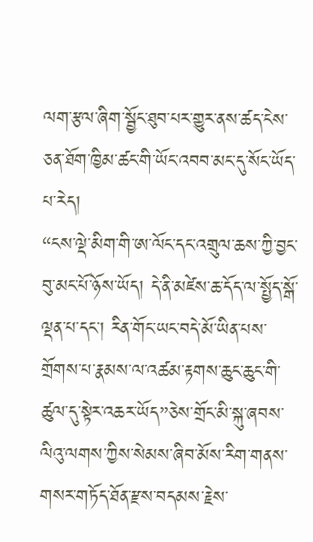ལག་རྩལ་ཞིག་སྦྱོང་ཐུབ་པར་གྱུར་ནས་ཚད་ངེས་ཅན་ཐོག་ཁྱིམ་ཚང་གི་ཡོང་འབབ་མང་དུ་སོང་ཡོད་པ་རེད།
“ངས་ལྡེ་མིག་གི་ཨ་ལོང་དང་འགྲུལ་ཆས་ཀྱི་བྱང་བུ་མང་པོ་ཉོས་ཡོད། དེ་ནི་མཛེས་ཆ་དོད་ལ་སྤྱོད་སྒོ་ལྡན་པ་དང་། རིན་གོང་ཡང་བདེ་མོ་ཡིན་པས་གྲོགས་པ་རྣམས་ལ་འཚམ་རྟགས་ཆུང་ཆུང་གི་ཚུལ་དུ་སྟེར་འཆར་ཡོད”ཅེས་གྲོང་མི་སྐུ་ཞབས་ལིའུ་ལགས་ཀྱིས་སེམས་ཞིབ་མོས་རིག་གནས་གསར་གཏོད་ཐོན་རྫས་བདམས་རྗེས་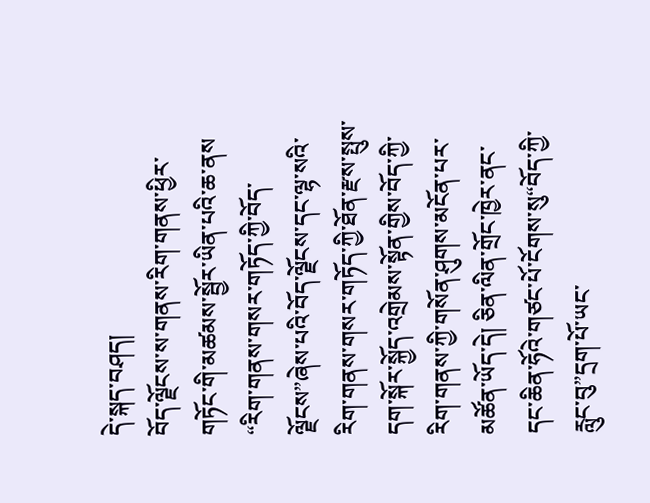དེ་སྐད་བཤད།
བོད་ལྗོངས་ས་གནས་རིག་གནས་ཕྱིར་གཏོང་གི་མཚམས་སྦྱོར་ཡིན་པའི་ཆ་ནས “རིག་གནས་གསར་གཏོད་ཀྱི་བོད་ལྗོངས”ཞེས་པའི་བོད་ལྗོངས་དང་ལྷ་སའི་རིག་གནས་གསར་གཏོད་ཀྱི་ཐོན་རྫས་སྤུས་དག་སྐོར་སྐྱོད་འགྲེམས་སྟོན་གྱིས་བོད་ཀྱི་རིག་གནས་ཀྱི་གསོན་ཤུགས་མངོན་པར་མཚོན་ཡོད་དེ། ཅིན་ལིན་གྲོང་ཁྱེར་ནང་དང་ཆིན་ཧོའེ་གཙང་པོ་ངོགས་སུ“བོད་ཀྱི་རླུང་བུ”དྲག་པོ་ཡང་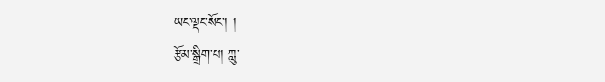ཡང་ལྡང་སོང་། །
རྩོམ་སྒྲིག་པ། ཀླུ་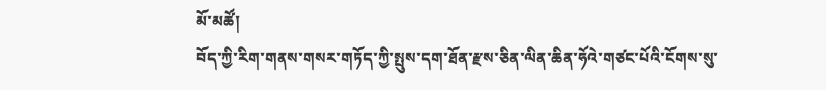མོ་མཚོ།
བོད་ཀྱི་རིག་གནས་གསར་གཏོད་ཀྱི་སྤུས་དག་ཐོན་རྫས་ཅིན་ལིན་ཆིན་ཧོའེ་གཙང་པོའི་ངོགས་སུ་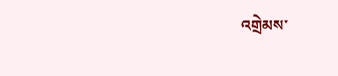འགྲེམས་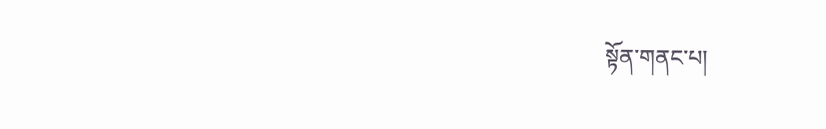སྟོན་གནང་པ།